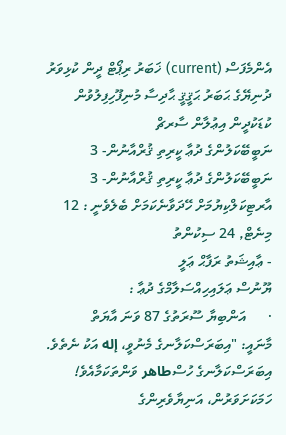އެންމެފަސް (current) ޚަބަރު ރިޕޯޓް ދީން ކުޅިވަރު ދުނިޔޭގެ ޙަބަރު ޙަޤީޤީ ޙާދިސާ މުނިފޫހިފިލުވުން ކުޑަކުދީން އިޢުލާން ސާރޗް
ނަބީބޭކަލުންގެ ދުޢާ ކީރިތި ޤުރްއާނުން- 3
ނަބީބޭކަލުންގެ ދުޢާ ކީރިތި ޤުރްއާނުން- 3
އާރޓިކަލްކިޔުމަށް ހޭދަވާނެކަމަށް ބެލެވެނީ : 12 މިނެޓް, 24 ސިކުންތު
- ޢާއިޝަތު ރަފާޙް ޢަލީ
ޔޫނުސް ޢަލައިހިއްސަލާމްގެ ދުޢާ :
·      އަންބިޔާ ސޫރަތުގެ 87 ވަނަ އާޔަތް
މާނައީ: "އިބަރަސްކަލާނގެ މެނުވީ، إله އަކު ނެތެވެ. އިބަރަސްކަލާނގެ ހުސްطاهر ވަންތަކަމާއެވެ! ހަމަކަށަވަރުން، އަނިޔާވެރިންގެ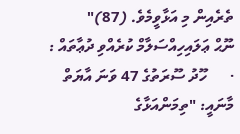ތެރެއިން މި އަޅާވީމެވެ. (87)"
ނޫޙް ޢަލައިހިއްސަލާމް ކުރެއްވި ދުޢާތައް :
·      ހޫދު ސޫރަތުގެ 47 ވަނަ އާޔަތް
މާނައީ: "ތިމަންއަޅާގެ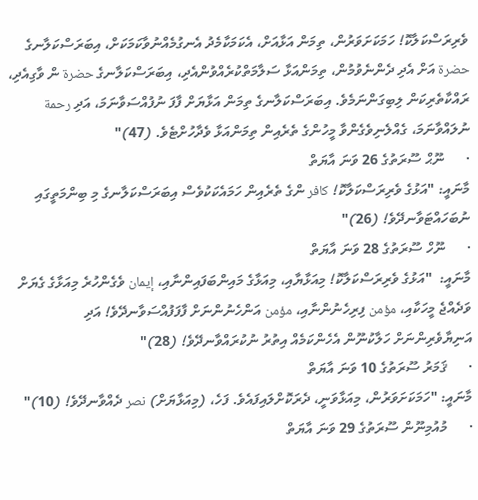ވެރިރަސްކަލާކޮ! ހަމަކަށަވަރުން، ތިމަން އަޅާއަށް، އެކަމަކާމެދު އެނގުމެއްނުވާކަމަކަށް، އިބަރަސްކަލާނގެ حضرة އަށް އެދި ދެންނެވުމުން، ތިމަންއަޅާ ސަލާމަތްކުރެއްވުންއެދި، އިބަރަސްކަލާނގެ حضرة ން ވާގިއެދި، ރައްކާތެރިކަން ލިބިގަންނަމެވެ. އިބަރަސްކަލާނގެ ތިމަން އަޅާޔަށް ފާފަ ނުފުއްސަވާނަމަ، އަދި رحمة ނުލައްވާނަމަ، ގެއްލެނިވެގެންވާ މީހުންގެ ތެރެއިން ތިމަންއަޅާ ވެދާހުށްޓެވެ. (47)"
·      ނޫޙް ސޫރަތުގެ 26 ވަނަ އާޔަތް
މާނައީ: "އަޅުގެ ވެރިރަސްކަލާކޮ! كافر ންގެ ތެރެއިން ހަމައެކަކުވެސް އިބަރަސްކަލާނގެ މި ބިންމަތީގައި ނުބަހައްޓަވާނދޭވެ! (26)"
·      ނޫހް ސޫރަތުގެ 28 ވަނަ އާޔަތް
މާނައީ:  "އަޅުގެ ވެރިރަސްކަލާކޮ! މިއަޅާޔާއި، މިއަޅާގެ މައިންބަފައިންނާއި، إيمان ވެގެންހުރެ މިއަޅާގެ ގެޔަށް ވަދެއްޖެ މީހަކާއި، مؤمن ފިރިހެނުންނާއި، مؤمن އަންހެނުންނަށް ފާފަފުއްސަވާނދޭވެ! އަދި އަނިޔާވެރިންނަށް ހަލާކުނޫން އެހެންކަމެއް އިތުރު ނުކުރައްވާނދޭވެ! (28)"
·      ޤަމަރު ސޫރަތުގެ 10 ވަނަ އާޔަތް
މާނައީ: "ހަމަކަށަވަރުން، މިއަޅާވަނީ، ދެރަކޮށްލައިފައެވެ. ފަހެ، (މިއަޅާޔަށް) نصر ދެއްވާނދޭވެ! (10)"
·      މުއުމިނޫން ސޫރަތުގެ 29 ވަނަ އާޔަތް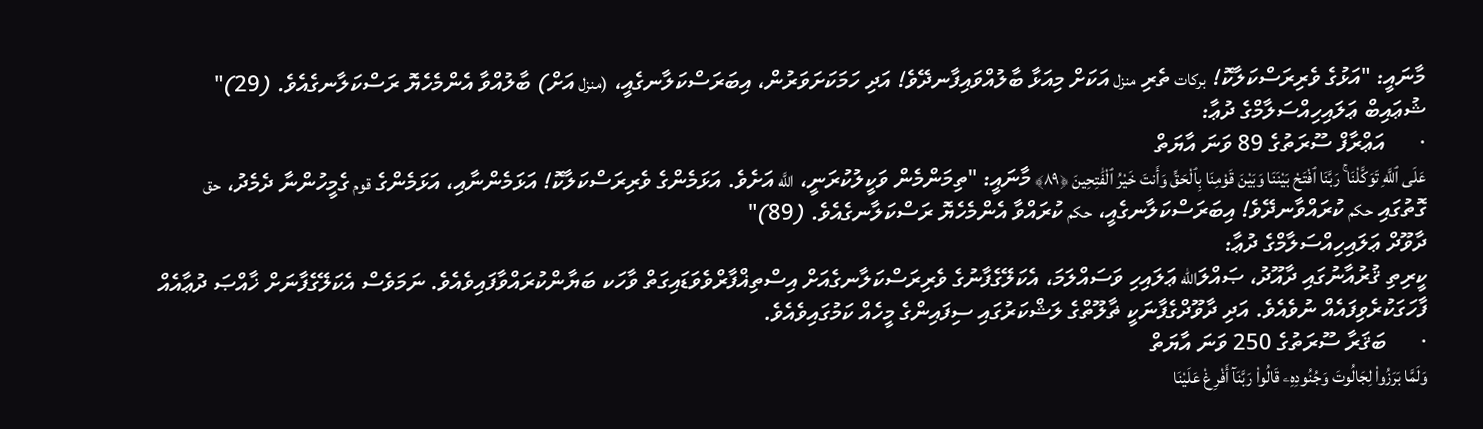މާނައީ: "އަޅުގެ ވެރިރަސްކަލާކޮ! بركات ތެރި منزل އަކަށް މިއަޅާ ބާލުއްވައިފާނދޭވެ! އަދި ހަމަކަށަވަރުން، އިބަރަސްކަލާނގެއީ، (منزل އަށް) ބާލުއްވާ އެންމެހެޔޮ ރަސްކަލާނގެއެވެ. (29)"
ޝުޢައިބް ޢަލައިހިއްސަލާމްގެ ދުޢާ:
·      އަޢްރާފް ސޫރަތުގެ 89 ވަނަ އާޔަތް
عَلَى ٱللَّهِ تَوَكَّلْنَا ۚ رَبَّنَا ٱفْتَحْ بَيْنَنَا وَبَيْنَ قَوْمِنَا بِٱلْحَقِّ وَأَنتَ خَيْرُ ٱلْفَٰتِحِينَ ﴿٨٩﴾ މާނައީ: "ތިމަންމެން ވަކީލުކުރަނީ، اللَّه އަށެވެ. އަޅަމެންގެ ވެރިރަސްކަލާކޮ! އަޅަމެންނާއި، އަޅަމެންގެ قوم ގެމީހުންނާ ދެމެދު، حق ގޮތުގައި حكم ކުރައްވާނދޭވެ! އިބަރަސްކަލާނގެއީ، حكم ކުރައްވާ އެންމެހެޔޮ ރަސްކަލާނގެއެވެ. (89)"
ދާވޫދް ޢަލައިހިއްސަލާމްގެ ދުޢާ:
ކީރިތި ޤުރުއާނުގައި ދާއޫދު، ޞައްލަالله ޢަލައިހި ވަސައްލަމަ، އެކަލޭގެފާނުގެ ވެރިރަސްކަލާނގެއަށް އިސްތިޣްފާރްވެވަޑައިގަތް ވާހަކ ބަޔާންކުރައްވާފައިވެއެވެ. ނަމަވެސް އެކަލޭގެފާނަށް ޚާއްޞަ ދުޢާއެއް ފާހަގަކުރެވިފައެއް ނުވެއެވެ. އަދި ދާވޫދްގެފާނަކީ ޡާލޫތްގެ ލަޝްކަރުގައި ސިފައިންގެ މީހެއް ކަމުގައިވެއެވެ.
·      ބަޤަރާ ސޫރަތުގެ 250 ވަނަ އާޔަތް
وَلَمَّا بَرَزُوا۟ لِجَالُوتَ وَجُنُودِهِۦ قَالُوا۟ رَبَّنَآ أَفْرِغْ عَلَيْنَا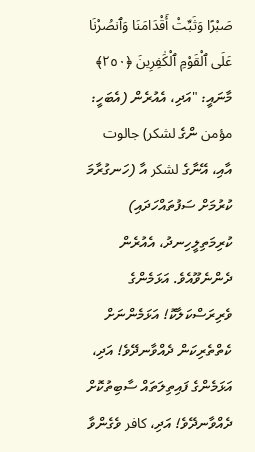صَبْرًا وَثَبِّتْ أَقْدَامَنَا وَٱنصُرْنَا عَلَى ٱلْقَوْمِ ٱلْكَٰفِرِينَ ﴿٢٥٠﴾ މާނައީ: "އަދި، އެއުރެން (އެބަހީ: مؤمن ންގެ لشكر) جالوت އާއި، އޭނާގެ لشكر އާ (ހަނގުރާމަ ކުރުމަށް ސަފުތައްހަދައި) ކުރިމަތިލީހިނދު، އެއުރެން ދެންނެވޫއެވެ. އަޅަމެންގެ ވެރިރަސްކަލާކޮ! އަޅަމެންނަށް ކެތްތެރިކަން ދެއްވާނދޭވެ! އަދި، އަޅަމެންގެ ފައިތިލަތައް ސާބިތުކޮށް ދެއްވާނދޭވެ! އަދި، كافر ވެގެންވާ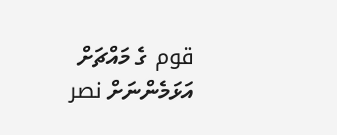قوم ގެ މައްޗަށް އަޅަމެންނަށް نصر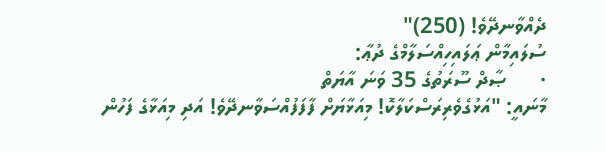ދެއްވާނދޭވެ! (250)"
ސުލައިމާން ޢަލައިހިއްސަލާމްގެ ދުޢާ:
·      ޞާދް ސޫރަތުގެ 35 ވަނަ އާޔަތް
މާނައީ: "އަޅުގެވެރިރަސްކަލާކޮ! މިއަޅާޔަށް ފާފަފުއްސަވާނދޭވެ! އަދި މިއަޅާގެ ފަހުން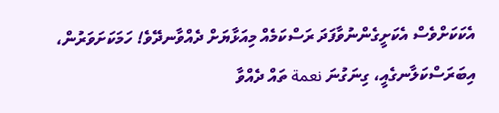އެކަކަށްވެސް އެކަށީގެންނުވާފަދަ ރަސްކަމެއް މިއަޅާޔަށް ދެއްވާނދޭވެ! ހަމަކަށަވަރުން، އިބަރަސްކަލާނގެއީ، ގިނަގުނަ نعمة ތައް ދެއްވާ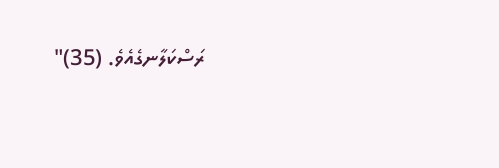ރަސްކަލާނގެއެވެ. (35)"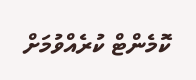ކޮމެންޓް ކުރެއްވުމަށް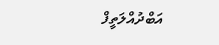އަބްދުއްލަތީފް